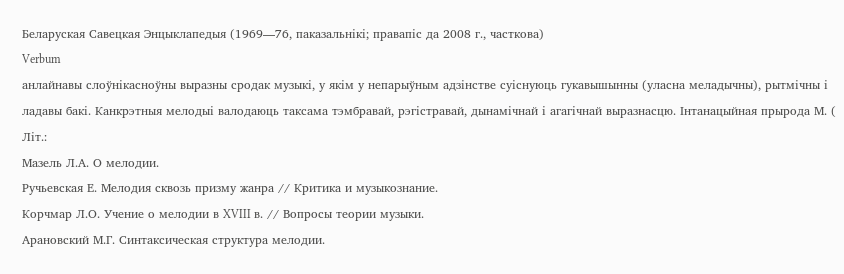Беларуская Савецкая Энцыклапедыя (1969—76, паказальнікі; правапіс да 2008 г., часткова)
Verbum
анлайнавы слоўнікасноўны выразны сродак музыкі, у якім у непарыўным адзінстве суіснуюць гукавышынны (уласна меладычны), рытмічны і ладавы бакі. Канкрэтныя мелодыі валодаюць таксама тэмбравай, рэгістравай, дынамічнай і агагічнай выразнасцю. Інтанацыйная прырода М. (
Літ.:
Мазель Л.А. О мелодии.
Ручьевская Е. Мелодия сквозь призму жанра // Критика и музыкознание.
Корчмар Л.О. Учение о мелодии в XVIII в. // Вопросы теории музыки.
Арановский М.Г. Синтаксическая структура мелодии.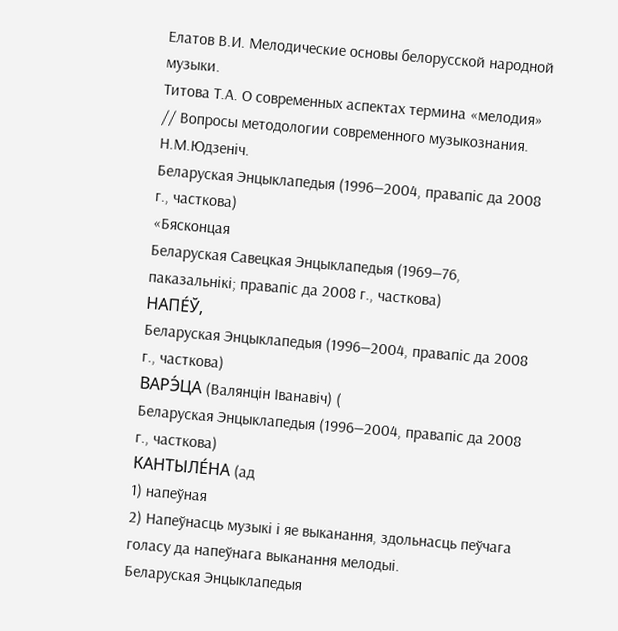Елатов В.И. Мелодические основы белорусской народной музыки.
Титова Т.А. О современных аспектах термина «мелодия» // Вопросы методологии современного музыкознания.
Н.М.Юдзеніч.
Беларуская Энцыклапедыя (1996—2004, правапіс да 2008 г., часткова)
«Бясконцая
Беларуская Савецкая Энцыклапедыя (1969—76, паказальнікі; правапіс да 2008 г., часткова)
НАПЕ́Ў,
Беларуская Энцыклапедыя (1996—2004, правапіс да 2008 г., часткова)
ВАРЭ́ЦА (Валянцін Іванавіч) (
Беларуская Энцыклапедыя (1996—2004, правапіс да 2008 г., часткова)
КАНТЫЛЕ́НА (ад
1) напеўная
2) Напеўнасць музыкі і яе выканання, здольнасць пеўчага голасу да напеўнага выканання мелодыі.
Беларуская Энцыклапедыя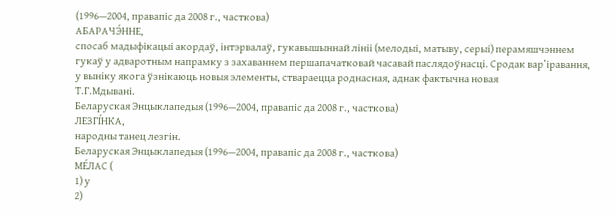(1996—2004, правапіс да 2008 г., часткова)
АБАРАЧЭ́ННЕ,
спосаб мадыфікацыі акордаў, інтэрвалаў, гукавышыннай лініі (мелодыі, матыву, серыі) перамяшчэннем гукаў у адваротным напрамку з захаваннем першапачатковай часавай паслядоўнасці. Сродак вар’іравання, у выніку якога ўзнікаюць новыя элементы, ствараецца роднасная, аднак фактычна новая
Т.Г.Мдывані.
Беларуская Энцыклапедыя (1996—2004, правапіс да 2008 г., часткова)
ЛЕЗГІ́НКА,
народны танец лезгін.
Беларуская Энцыклапедыя (1996—2004, правапіс да 2008 г., часткова)
МЕ́ЛАС (
1) у
2)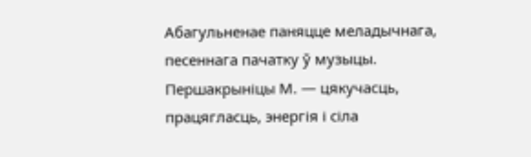Абагульненае паняцце меладычнага, песеннага пачатку ў музыцы. Першакрыніцы М. — цякучасць, працягласць, энергія і сіла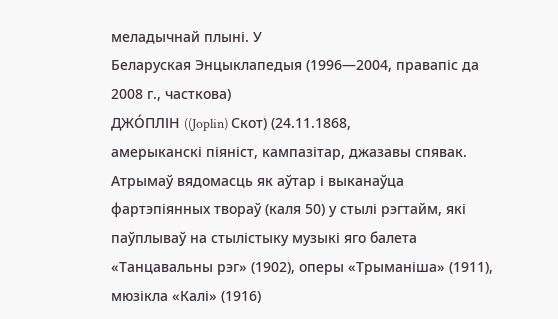меладычнай плыні. У
Беларуская Энцыклапедыя (1996—2004, правапіс да 2008 г., часткова)
ДЖО́ПЛІН ((Joplin) Скот) (24.11.1868,
амерыканскі піяніст, кампазітар, джазавы спявак. Атрымаў вядомасць як аўтар і выканаўца фартэпіянных твораў (каля 50) у стылі рэгтайм, які паўплываў на стылістыку музыкі яго балета «Танцавальны рэг» (1902), оперы «Трыманіша» (1911), мюзікла «Калі» (1916)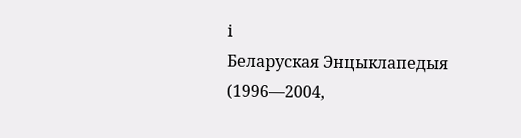і
Беларуская Энцыклапедыя (1996—2004,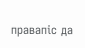правапіс да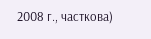2008 г., часткова)